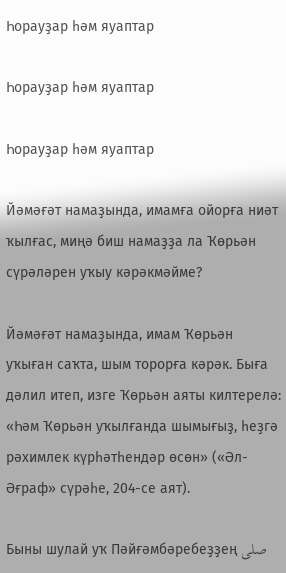Һорауҙар һәм яуаптар

Һорауҙар һәм яуаптар

Һорауҙар һәм яуаптар

Йәмәғәт намаҙында, имамға ойорға ниәт ҡылғас, миңә биш намаҙҙа ла Ҡөрьән сүрәләрен уҡыу кәрәкмәйме?

Йәмәғәт намаҙында, имам Ҡөрьән уҡыған саҡта, шым торорға кәрәк. Быға дәлил итеп, изге Ҡөрьән аяты килтерелә: «Һәм Ҡөрьән уҡылғанда шымығыҙ, һеҙгә рәхимлек күрһәтһендәр өсөн» («Әл-Әғраф» сүрәһе, 204-се аят).

Быны шулай уҡ Пәйғәмбәребеҙҙең صلى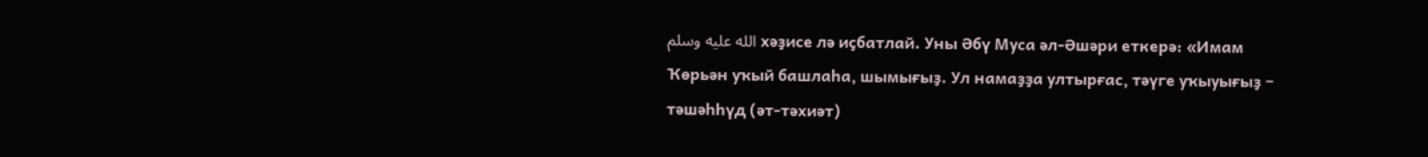الله عليه وسلم хәҙисе лә иҫбатлай. Уны Әбү Муса әл-Әшәри еткерә: «Имам Ҡөрьән уҡый башлаһа, шымығыҙ. Ул намаҙҙа ултырғас, тәүге уҡыуығыҙ − тәшәһһүд (әт-тәхиәт)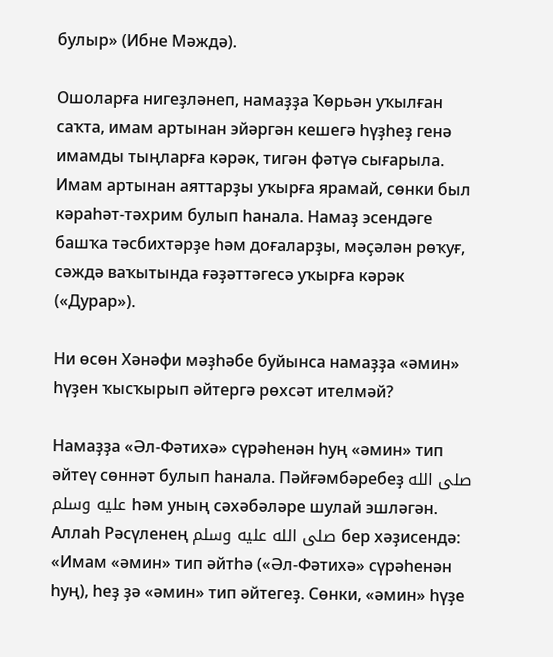булыр» (Ибне Мәждә).

Ошоларға нигеҙләнеп, намаҙҙа Ҡөрьән уҡылған саҡта, имам артынан эйәргән кешегә һүҙһеҙ генә имамды тыңларға кәрәк, тигән фәтүә сығарыла. Имам артынан аяттарҙы уҡырға ярамай, сөнки был кәраһәт-тәхрим булып һанала. Намаҙ эсендәге башҡа тәсбихтәрҙе һәм доғаларҙы, мәҫәлән рөҡуғ, сәждә ваҡытында ғәҙәттәгесә уҡырға кәрәк («Дурар»).

Ни өсөн Хәнәфи мәҙһәбе буйынса намаҙҙа «әмин» һүҙен ҡысҡырып әйтергә рөхсәт ителмәй?

Намаҙҙа «Әл-Фәтихә» сүрәһенән һуң «әмин» тип әйтеү сөннәт булып һанала. Пәйғәмбәребеҙ صلى الله عليه وسلم һәм уның сәхәбәләре шулай эшләгән. Аллаһ Рәсүленең صلى الله عليه وسلم бер хәҙисендә: «Имам «әмин» тип әйтһә («Әл-Фәтихә» сүрәһенән һуң), һеҙ ҙә «әмин» тип әйтегеҙ. Сөнки, «әмин» һүҙе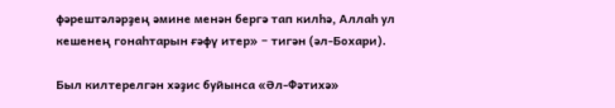фәрештәләрҙең әмине менән бергә тап килһә, Аллаһ ул кешенең гонаһтарын ғәфү итер» − тигән (әл-Бохари).

Был килтерелгән хәҙис буйынса «Әл-Фәтихә»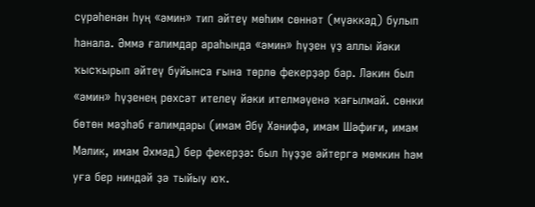сүрәһенән һуң «әмин» тип әйтеү мөһим сөннәт (мүәккәд) булып һанала. Әммә ғалимдар араһында «әмин» һүҙен үҙ аллы йәки ҡысҡырып әйтеү буйынса ғына төрлө фекерҙәр бар. Ләкин был «әмин» һүҙенең рөхсәт ителеү йәки ителмәүенә ҡағылмай. сөнки бөтөн мәҙһәб ғалимдары (имам Әбү Хәнифә, имам Шәфиғи, имам Мәлик, имам Әхмәд) бер фекерҙә: был һүҙҙе әйтергә мөмкин һәм уға бер ниндәй ҙә тыйыу юҡ.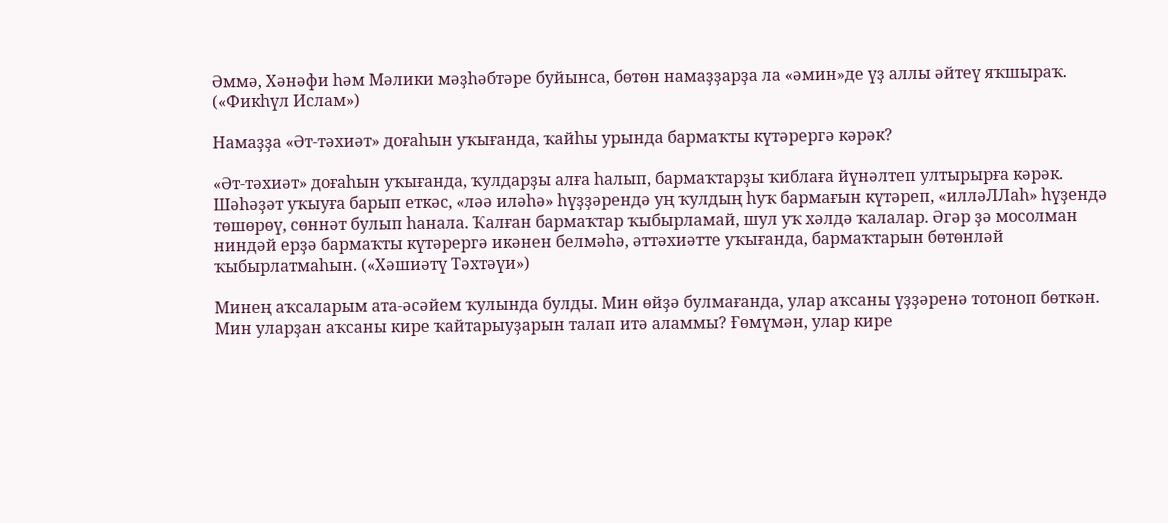Әммә, Хәнәфи һәм Мәлики мәҙһәбтәре буйынса, бөтөн намаҙҙарҙа ла «әмин»де үҙ аллы әйтеү яҡшыраҡ. («Фикһүл Ислам»)

Намаҙҙа «Әт-тәхиәт» доғаһын уҡығанда, ҡайһы урында бармаҡты күтәрергә кәрәк?

«Әт-тәхиәт» доғаһын уҡығанда, ҡулдарҙы алға һалып, бармаҡтарҙы ҡиблаға йүнәлтеп ултырырға кәрәк. Шәһәҙәт уҡыуға барып еткәс, «ләә иләһә» һүҙҙәрендә уң ҡулдың һуҡ бармағын күтәреп, «илләЛЛаһ» һүҙендә төшөрөү, сөннәт булып һанала. Ҡалған бармаҡтар ҡыбырламай, шул уҡ хәлдә ҡалалар. Әгәр ҙә мосолман ниндәй ерҙә бармаҡты күтәрергә икәнен белмәһә, әттәхиәтте уҡығанда, бармаҡтарын бөтөнләй ҡыбырлатмаһын. («Хәшиәтү Тәхтәүи»)

Минең аҡсаларым ата-әсәйем ҡулында булды. Мин өйҙә булмағанда, улар аҡсаны үҙҙәренә тотоноп бөткән. Мин уларҙан аҡсаны кире ҡайтарыуҙарын талап итә аламмы? Ғөмүмән, улар кире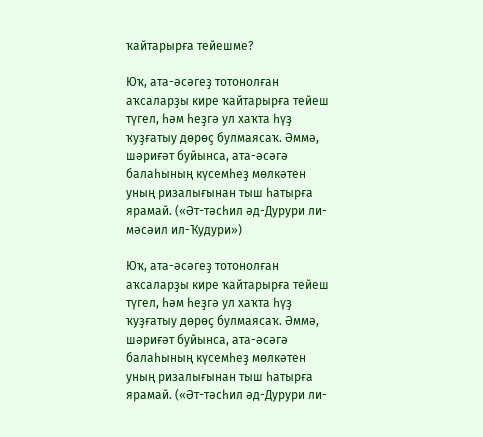ҡайтарырға тейешме?

Юҡ, ата-әсәгеҙ тотонолған аҡсаларҙы кире ҡайтарырға тейеш түгел, һәм һеҙгә ул хаҡта һүҙ ҡуҙғатыу дөрөҫ булмаясаҡ. Әммә, шәриғәт буйынса, ата-әсәгә балаһының күсемһеҙ мөлкәтен уның ризалығынан тыш һатырға ярамай. («Әт-тәсһил әд-Дурури ли-мәсәил ил-Ҡудури»)

Юҡ, ата-әсәгеҙ тотонолған аҡсаларҙы кире ҡайтарырға тейеш түгел, һәм һеҙгә ул хаҡта һүҙ ҡуҙғатыу дөрөҫ булмаясаҡ. Әммә, шәриғәт буйынса, ата-әсәгә балаһының күсемһеҙ мөлкәтен уның ризалығынан тыш һатырға ярамай. («Әт-тәсһил әд-Дурури ли-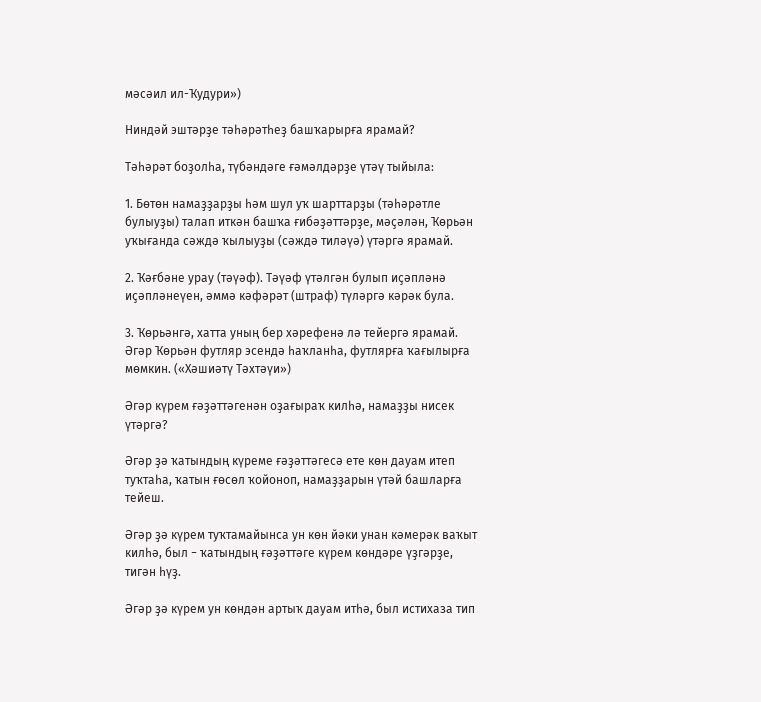мәсәил ил-Ҡудури»)

Ниндәй эштәрҙе тәһәрәтһеҙ башҡарырға ярамай?

Тәһәрәт боҙолһа, түбәндәге ғәмәлдәрҙе үтәү тыйыла:

1. Бөтөн намаҙҙарҙы һәм шул уҡ шарттарҙы (тәһәрәтле булыуҙы) талап иткән башҡа ғибәҙәттәрҙе, мәҫәлән, Ҡөрьән уҡығанда сәждә ҡылыуҙы (сәждә тиләүә) үтәргә ярамай.

2. Ҡәғбәне урау (тәүәф). Тәүәф үтәлгән булып иҫәпләнә иҫәпләнеүен, әммә кәфәрәт (штраф) түләргә кәрәк була.

3. Ҡөрьәнгә, хатта уның бер хәрефенә лә тейергә ярамай. Әгәр Ҡөрьән футляр эсендә һаҡланһа, футлярға ҡағылырға мөмкин. («Хәшиәтү Тәхтәүи»)

Әгәр күрем ғәҙәттәгенән оҙағыраҡ килһә, намаҙҙы нисек үтәргә?

Әгәр ҙә ҡатындың күреме ғәҙәттәгесә ете көн дауам итеп туҡтаһа, ҡатын ғөсөл ҡойоноп, намаҙҙарын үтәй башларға тейеш.

Әгәр ҙә күрем туҡтамайынса ун көн йәки унан кәмерәк ваҡыт килһә, был − ҡатындың ғәҙәттәге күрем көндәре үҙгәрҙе, тигән һүҙ.

Әгәр ҙә күрем ун көндән артыҡ дауам итһә, был истихаза тип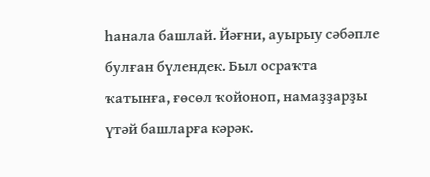һанала башлай. Йәғни, ауырыу сәбәпле булған бүлендек. Был осраҡта ҡатынға, ғөсөл ҡойоноп, намаҙҙарҙы үтәй башларға кәрәк.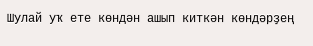Шулай уҡ ете көндән ашып киткән көндәрҙең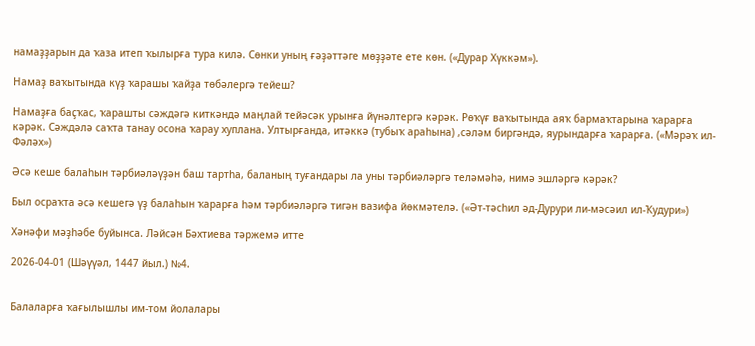намаҙҙарын да ҡаза итеп ҡылырға тура килә. Сөнки уның ғәҙәттәге мөҙҙәте ете көн. («Дурар Хүккәм»).

Намаҙ ваҡытында күҙ ҡарашы ҡайҙа төбәлергә тейеш?

Намаҙға баҫҡас, ҡарашты сәждәгә киткәндә маңлай тейәсәк урынға йүнәлтергә кәрәк. Рөҡүғ ваҡытында аяҡ бармаҡтарына ҡарарға кәрәк. Сәждәлә саҡта танау осона ҡарау хуплана. Ултырғанда, итәккә (тубыҡ араһына) ,сәләм биргәндә, яурындарға ҡарарға. («Мәрәҡ ил-Фәләх»)

Әсә кеше балаһын тәрбиәләүҙән баш тартһа, баланың туғандары ла уны тәрбиәләргә теләмәһә, нимә эшләргә кәрәк?

Был осраҡта әсә кешегә үҙ балаһын ҡарарға һәм тәрбиәләргә тигән вазифа йөкмәтелә. («Әт-тәсһил әд-Дурури ли-мәсәил ил-Ҡудури»)

Хәнәфи мәҙһәбе буйынса. Ләйсән Бәхтиева тәржемә итте

2026-04-01 (Шәүүәл, 1447 йыл.) №4.


Балаларға ҡағылышлы им-том йолалары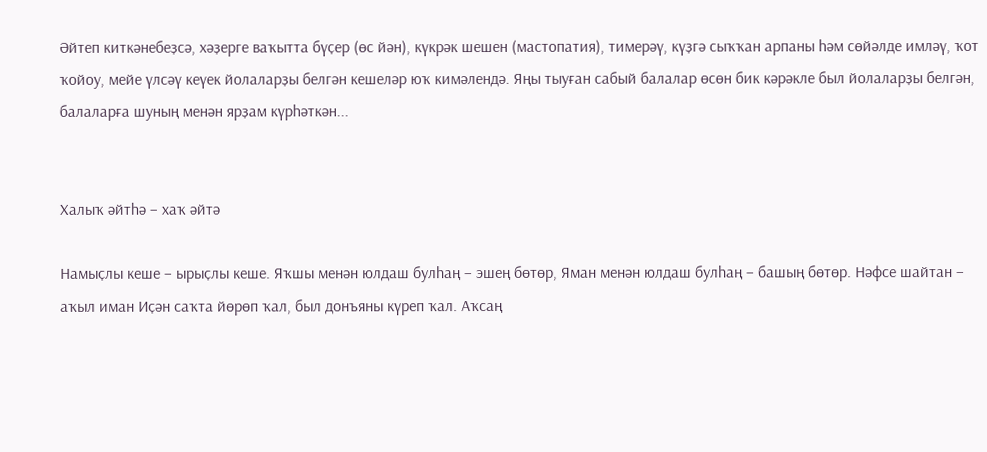Әйтеп киткәнебеҙсә, хәҙерге ваҡытта бүҫер (өс йән), күкрәк шешен (мастопатия), тимерәү, күҙгә сыҡҡан арпаны һәм сөйәлде имләү, ҡот ҡойоу, мейе үлсәү кеүек йолаларҙы белгән кешеләр юҡ кимәлендә. Яңы тыуған сабый балалар өсөн бик кәрәкле был йолаларҙы белгән, балаларға шуның менән ярҙам күрһәткән...


Халыҡ әйтһә – хаҡ әйтә

Намыҫлы кеше – ырыҫлы кеше. Яҡшы менән юлдаш булһаң – эшең бөтөр, Яман менән юлдаш булһаң – башың бөтөр. Нәфсе шайтан – аҡыл иман Иҫән саҡта йөрөп ҡал, был донъяны күреп ҡал. Аҡсаң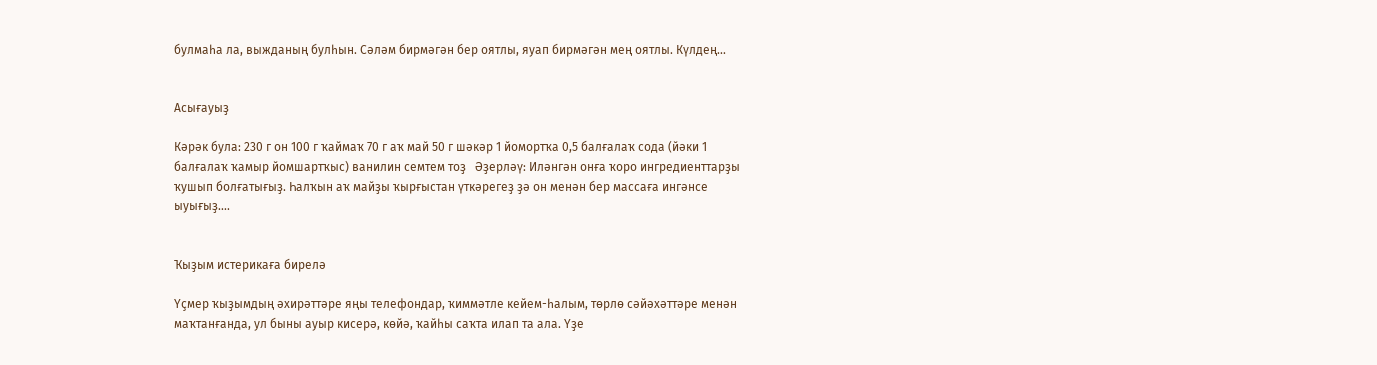булмаһа ла, выжданың булһын. Сәләм бирмәгән бер оятлы, яуап бирмәгән мең оятлы. Күлдең...


Асығауыҙ

Кәрәк була: 230 г он 100 г ҡаймаҡ 70 г аҡ май 50 г шәкәр 1 йомортҡа 0,5 балғалаҡ сода (йәки 1 балғалаҡ ҡамыр йомшартҡыс) ванилин семтем тоҙ   Әҙерләү: Иләнгән онға ҡоро ингредиенттарҙы ҡушып болғатығыҙ. Һалҡын аҡ майҙы ҡырғыстан үткәрегеҙ ҙә он менән бер массаға ингәнсе ыуығыҙ....


Ҡыҙым истерикаға бирелә

Үҫмер ҡыҙымдың әхирәттәре яңы телефондар, ҡиммәтле кейем-һалым, төрлө сәйәхәттәре менән маҡтанғанда, ул быны ауыр кисерә, көйә, ҡайһы саҡта илап та ала. Үҙе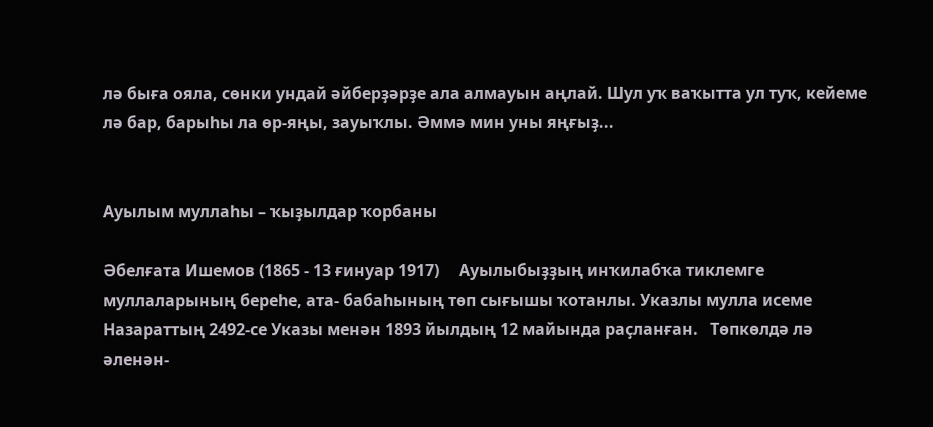лә быға ояла, сөнки ундай әйберҙәрҙе ала алмауын аңлай. Шул уҡ ваҡытта ул туҡ, кейеме лә бар, барыһы ла өр-яңы, зауыҡлы. Әммә мин уны яңғыҙ...


Ауылым муллаһы – ҡыҙылдар ҡорбаны

Әбелғата Ишемов (1865 - 13 ғинуар 1917)     Ауылыбыҙҙың инҡилабҡа тиклемге муллаларының береһе, ата- бабаһының төп сығышы ҡотанлы. Указлы мулла исеме Назараттың 2492-се Указы менән 1893 йылдың 12 майында раҫланған.   Төпкөлдә лә әленән-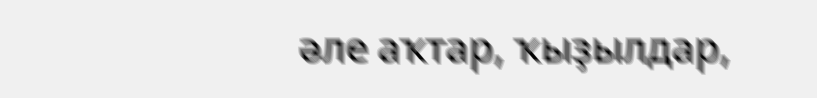әле аҡтар, ҡыҙылдар,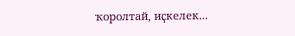ҡоролтай, иҫкелек...